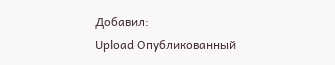Добавил:
Upload Опубликованный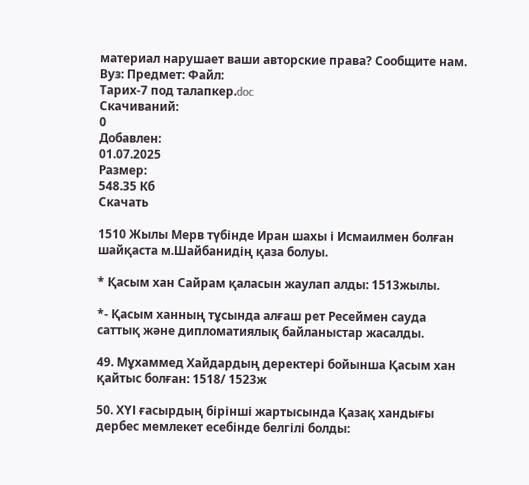материал нарушает ваши авторские права? Сообщите нам.
Вуз: Предмет: Файл:
Тарих-7 под талапкер.doc
Скачиваний:
0
Добавлен:
01.07.2025
Размер:
548.35 Кб
Скачать

1510 Жылы Мерв түбінде Иран шахы і Исмаилмен болған шайқаста м.Шайбанидің қаза болуы.

* Қасым хан Сайрам қаласын жаулап алды: 1513жылы.

*- Қасым ханның тұсында алғаш рет Ресеймен сауда саттық және дипломатиялық байланыстар жасалды.

49. Мұхаммед Хайдардың деректері бойынша Қасым хан қайтыс болған: 1518/ 1523ж

50. ХҮІ ғасырдың бірінші жартысында Қазақ хандығы дербес мемлекет есебінде белгілі болды: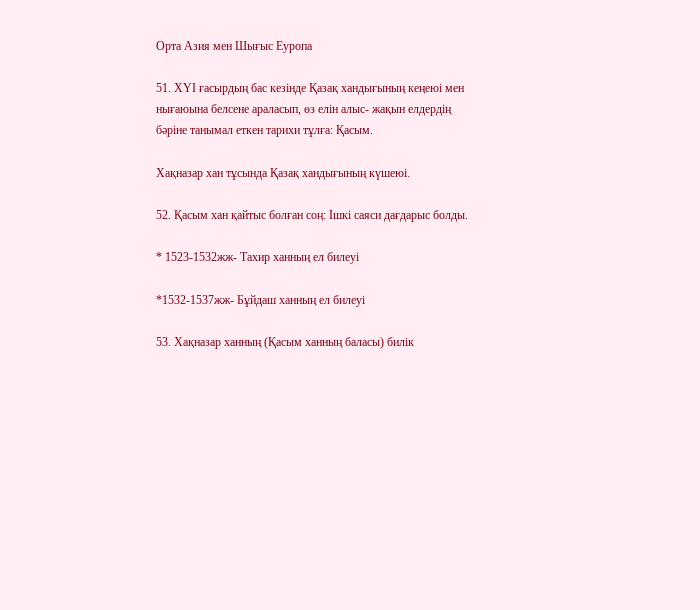Орта Азия мен Шығыс Еуропа

51. ХҮІ ғасырдың бас кезінде Қазақ хандығының кеңеюі мен нығаюына белсене араласып, өз елін алыс- жақын елдердің бәріне танымал еткен тарихи тұлға: Қасым.

Хақназар хан тұсында Қазақ хандығының күшеюі.

52. Қасым хан қайтыс болған соң: Ішкі саяси дағдарыс болды.

* 1523-1532жж- Тахир ханның ел билеуі

*1532-1537жж- Бұйдаш ханның ел билеуі

53. Хақназар ханның (Қасым ханның баласы) билік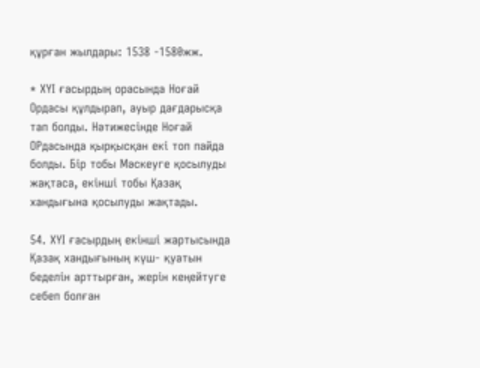құрған жылдары: 1538 -1580жж.

* ХҮІ ғасырдың орасында Ноғай Ордасы құлдырап, ауыр дағдарысқа тап болды. Нәтижесінде Ноғай ОРдасында қырқысқан екі топ пайда болды. Бір тобы Мәскеуге қосылуды жақтаса, екінші тобы Қазақ хандығына қосылуды жақтады.

54. ХҮІ ғасырдың екінші жартысында Қазақ хандығының күш- қуатын беделін арттырған, жерін кеңейтуге себеп болған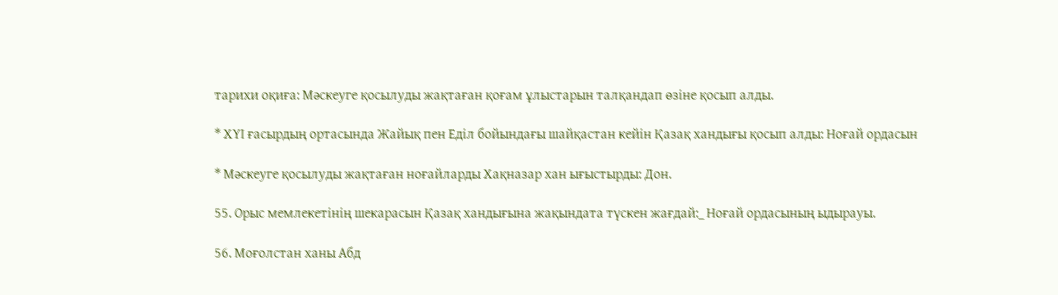тарихи оқиға: Мәскеуге қосылуды жақтаған қоғам ұлыстарын талқандап өзіне қосып алды.

* ХҮІ ғасырдың ортасында Жайық пен Еділ бойындағы шайқастан кейін Қазақ хандығы қосып алды: Ноғай ордасын

* Мәскеуге қосылуды жақтаған ноғайларды Хақназар хан ығыстырды: Дон.

55. Орыс мемлекетінің шекарасын Қазақ хандығына жақындата түскен жағдай:_ Ноғай ордасының ыдырауы.

56. Моғолстан ханы Абд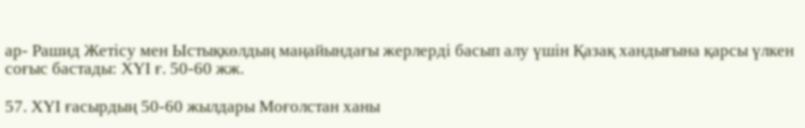ар- Рашид Жетісу мен Ыстықкөлдың маңайындағы жерлерді басып алу үшін Қазақ хандығына қарсы үлкен соғыс бастады: ХҮІ ғ. 50-60 жж.

57. ХҮІ ғасырдың 50-60 жылдары Моғолстан ханы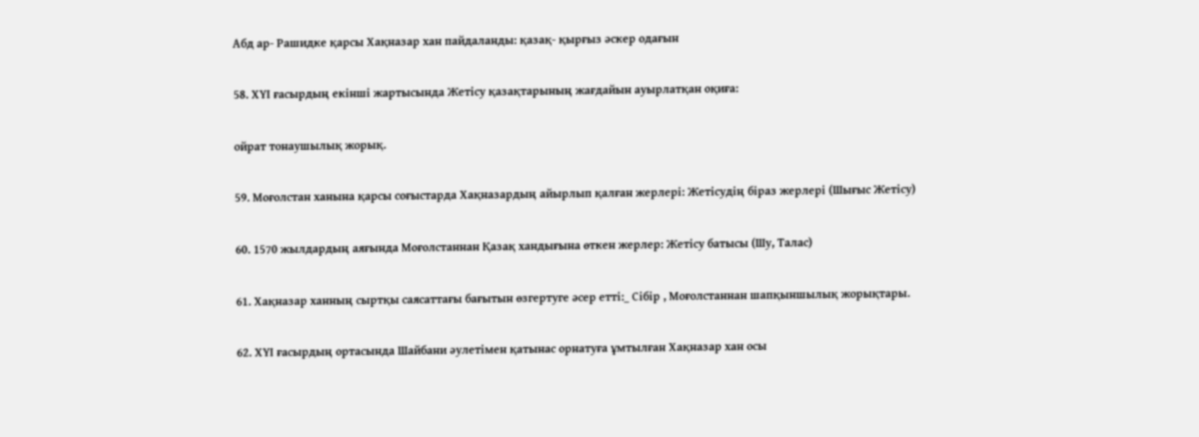Абд ар- Рашидке қарсы Хақназар хан пайдаланды: қазақ- қырғыз әскер одағын

58. ХҮІ ғасырдың екінші жартысында Жетісу қазақтарының жағдайын ауырлатқан оқиға:

ойрат тонаушылық жорық.

59. Моғолстан ханына қарсы соғыстарда Хақназардың айырлып қалған жерлері: Жетісудің біраз жерлері (Шығыс Жетісу)

60. 1570 жылдардың аяғында Моғолстаннан Қазақ хандығына өткен жерлер: Жетісу батысы (Шу, Талас)

61. Хақназар ханның сыртқы саясаттағы бағытын өзгертуге әсер етті:_ Сібір , Моғолстаннан шапқыншылық жорықтары.

62. ХҮІ ғасырдың ортасында Шайбани әулетімен қатынас орнатуға ұмтылған Хақназар хан осы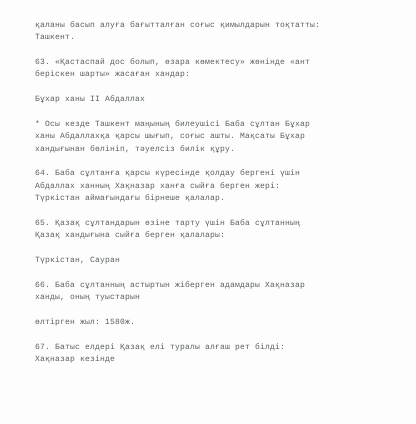қаланы басып алуға бағытталған соғыс қимылдарын тоқтатты: Ташкент.

63. «Қастаспай дос болып, өзара көмектесу» жөнінде «ант беріскен шарты» жасаған хандар:

Бұхар ханы ІІ Абдаллах

* Осы кезде Ташкент маңының билеушісі Баба сұлтан Бұхар ханы Абдаллахқа қарсы шығып, соғыс ашты. Мақсаты Бұхар хандығынан бөлініп, тәуелсіз билік құру.

64. Баба сұлтанға қарсы күресінде қолдау бергені үшін Абдаллах ханның Хақназар ханға сыйға берген жері: Түркістан аймағындағы бірнеше қалалар.

65. Қазақ сұлтандарын өзіне тарту үшін Баба сұлтанның Қазақ хандығына сыйға берген қалалары:

Түркістан, Сауран

66. Баба сұлтанның астыртын жіберген адамдары Хақназар ханды, оның туыстарын

өлтірген жыл: 1580ж.

67. Батыс елдері Қазақ елі туралы алғаш рет білді: Хақназар кезінде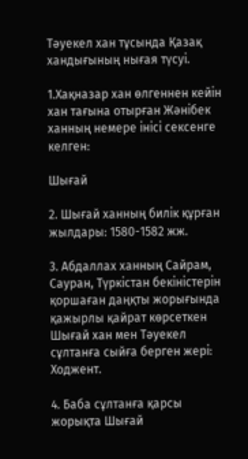Тәуекел хан тұсында Қазақ хандығының нығая түсуі.

1.Хақназар хан өлгеннен кейін хан тағына отырған Жәнібек ханның немере інісі сексенге келген:

Шығай

2. Шығай ханның билік құрған жылдары: 1580-1582 жж.

3. Абдаллах ханның Сайрам, Сауран, Түркістан бекіністерін қоршаған даңқты жорығында қажырлы қайрат көрсеткен Шығай хан мен Тәуекел сұлтанға сыйға берген жері: Ходжент.

4. Баба сұлтанға қарсы жорықта Шығай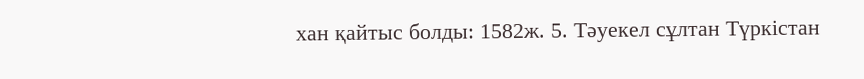хан қайтыс болды: 1582ж. 5. Тәуекел сұлтан Түркістан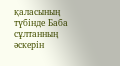қаласының түбінде Баба сұлтанның әскерін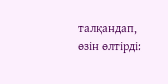талқандап, өзін өлтірді: